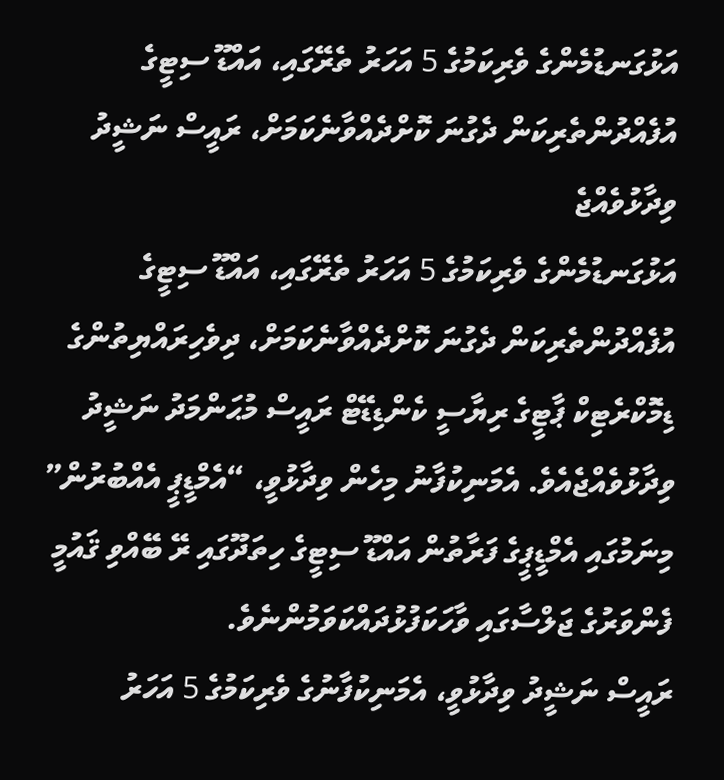އަޅުގަނޑުމެންގެ ވެރިކަމުގެ 5 އަހަރު ތެރޭގައި، އައްޑޫ ސިޓީގެ އުފެއްދުންތެރިކަން ދެގުނަ ކޮށްދެއްވާނެކަމަށް، ރައީސް ނަޝީދު ވިދާޅުވެއްޖެ
އަޅުގަނޑުމެންގެ ވެރިކަމުގެ 5 އަހަރު ތެރޭގައި، އައްޑޫ ސިޓީގެ އުފެއްދުންތެރިކަން ދެގުނަ ކޮށްދެއްވާނެކަމަށް، ދިވެހިރައްޔިތުންގެ ޑިމޮކްރެޓިކް ޕާޓީގެ ރިޔާސީ ކެންޑިޑޭޓް ރައީސް މުޙަންމަދު ނަޝީދު ވިދާޅުވެއްޖެއެވެ. އެމަނިކުފާނު މިހެން ވިދާޅުވީ، “އެމްޑީޕީ އެއްބުރުން” މިނަމުގައި އެމްޑީޕީގެ ފަރާތުން އައްޑޫ ސިޓީގެ ހިތަދޫގައި ރޭ ބޭއްވި ޤައުމީ ފެންވަރުގެ ޖަލްސާގައި ވާހަކަފުޅުދައްކަވަމުންނެވެ.
ރައީސް ނަޝީދު ވިދާޅުވީ، އެމަނިކުފާނުގެ ވެރިކަމުގެ 5 އަހަރު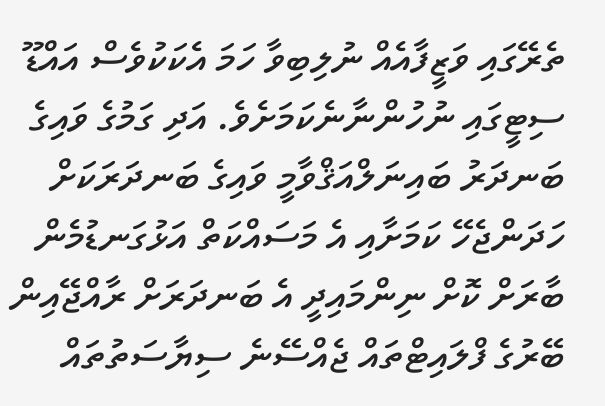ތެރޭގައި ވަޒީފާއެއް ނުލިބިވާ ހަމަ އެކަކުވެސް އައްޑޫ ސިޓީގައި ނުހުންނާނެކަމަށެވެ. އަދި ގަމުގެ ވައިގެ ބަނދަރު ބައިނަލްއަޤްވާމީ ވައިގެ ބަނދަރަކަށް ހަދަންޖެހޭ ކަމަށާއި އެ މަސައްކަތް އަޅުގަނޑުމެން ބާރަށް ކޮށް ނިންމައިދީ އެ ބަނދަރަށް ރާއްޖޭއިން ބޭރުގެ ފްލައިޓްތައް ޖެއްސޭނެ ސިޔާސަތުތައް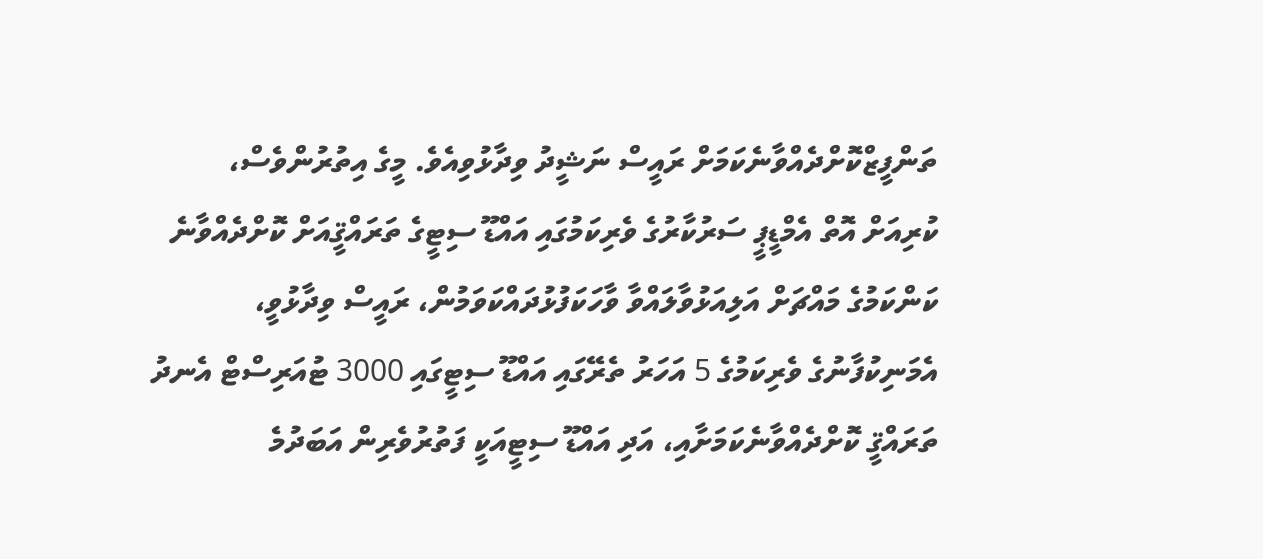ތަންފީޒްކޮށްދެއްވާނެކަމަށް ރައީސް ނަޝީދު ވިދާޅުވިއެވެ. މީގެ އިތުރުންވެސް، ކުރިއަށް އޮތް އެމްޑީޕީ ސަރުކާރުގެ ވެރިކަމުގައި އައްޑޫ ސިޓީގެ ތަރައްޤީއަށް ކޮށްދެއްވާނެ ކަންކަމުގެ މައްޗަށް އަލިއަޅުވާލައްވާ ވާހަކަފުޅުދައްކަވަމުން، ރައީސް ވިދާޅުވީ، އެމަނިކުފާނުގެ ވެރިކަމުގެ 5 އަހަރު ތެރޭގައި އައްޑޫ ސިޓީގައި 3000 ޓުއަރިސްޓް އެނދު ތަރައްޤީ ކޮށްދެއްވާނެކަމަށާއި، އަދި އައްޑޫ ސިޓީއަކީ ފަތުރުވެރިން އަބަދުމެ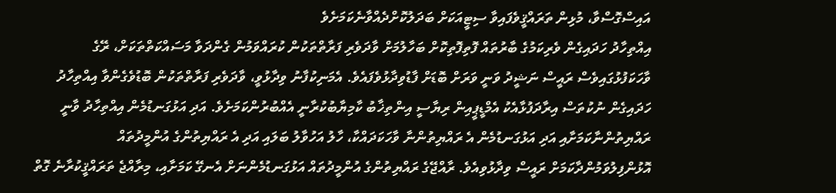އައިސްގޮސްވާ، މުޅިން ތަރައްޤީވެފައިވާ ސިޓީއަކަށް ބަދަލުކޮށްދެއްވާނެކަމަށެވެ
އިއްތިހާދު ހަދައިގެން ވެރިކަމުގެ ބާރުތައް ފޮތިފޮތިކޮށް ބަހާލުމަށް ވާދަވެރި ފަރާތްތަކުން ކުރައްވަމުން ގެންދަވާ މަސައްކަތްތަކަށް، ރޭގެ ވާހަކަފުޅުގައިވެސް ރައީސް ނަޝީދު ވަނީ ވަރަށް ބޮޑަށް ފާޑުވިދާޅުވެފައެވެ. އެމަނިކުފާނު ވިދާޅުވީ، ވާދަވެރި ފަރާތްތަކުން ބޮޑުވެގެންވާ އިއްތިހާދު ހަދައިގެން ނުކުތަސް އިރާދަފުޅާއެކު އެމްޑީޕީއިން ރިޔާސީ އިންތިޚާބު ކާމިޔާބުކުރާނީ އެއްބުރުންކަމަށެވެ. އަދި އަޅުގަނޑުމެން އިއްތިހާދު ވާނީ ރައްޔިތުންނާކަމަށާއި އަދި އަޅުގަނޑުމެން އެ ރައްޔިތުންނާ ވާހަކަދައްކާ، ހާލު އަހުވާލު ބަލައި އަދި އެ ރައްޔިތުންގެ އުންމީދުތައް އޮޅުންފިލުވަމުންދާކަމަށް ރައީސް ވިދާޅުވިއެވެ. ރާއްޖޭގެ ރައްޔިތުންގެ އުންމީދުތައް އަޅުގަނޑުމެންނަށް އެނގޭ ކަމަށާއި، މިރާއްޖެ ތަރައްޤީކުރާނެ ގޮތް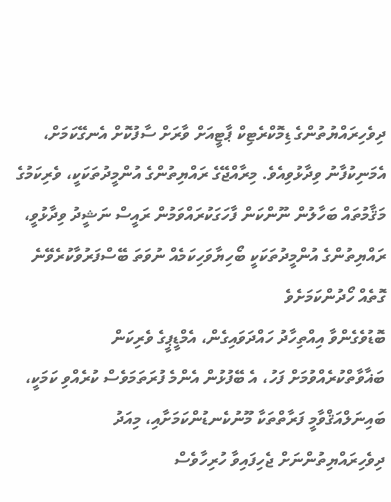ދިވެހިރައްޔުތުންގެ ޑިމޮކްރެޓިކް ޕާޓީއަށް ވާރަށް ސާފުކޮށް އެނގޭކަމަށް، އެމަނިކުފާނު ވިދާޅުވިއެވެ. މިރާއްޖޭގެ ރައްޔިތުންގެ އުންމީދުތަކަކީ، ވެރިކަމުގެ މަޤާމުތައް ބަހާލުން ނޫންކަން ފާހަގަކުރައްވަމުން ރައީސް ނަޝީދު ވިދާޅުވީ، ރައްޔިތުންގެ އުންމީދުތަކަކީ ބޯހިޔާވަހިކަމެއް ނުވަތަ ބޭސްފަރުވާކުރެވޭނެ ގޮތެއް ހޯދުންކަމަށެވެ
ބޮޑުވެގެންވާ އިއްތިހާދު ހައްދަވައިގެން، އެމްޑީޕީގެ ވެރިކަން ބަޣާވާތްކުރެއްވުމަށް ފަހު، އެ ބޭފުޅުން އެންމެ ފުރަތަމަވެސް ކުރެއްވި ކަމަކީ، ބައިނަލްއަޤްވާމީ ފަރާތްތަކާ މޫނުކެނޑުންކަމަށާއި، މިއަދު ދިވެހިރައްޔިތުންނަށް ޖެހިފައިވާ ހުރިހާވެސް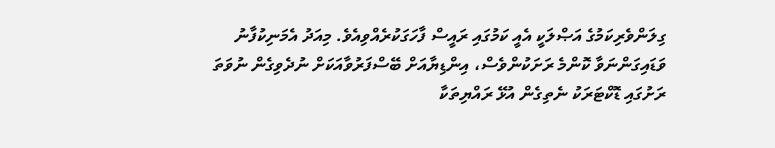ގިލަންވެރިކަމުގެ އަޞްލަކީ އެއީ ކަމުގައި ރައީސް ފާހަގަކުރެއްވިއެވެ. މިއަދު އެމަނިކުފާނު ވަޑައިގަންނަވާ ކޮންމެ ރަށަކުންވެސް، އިންޑިޔާއަށް ބޭސްފަރުވާއަކަށް ނުދެވިގެން ނުވަތަ ރަށުގައި ޑޮކްޓަރަކު ނެތިގެން އުޅޭ ރައްޔިތަކާ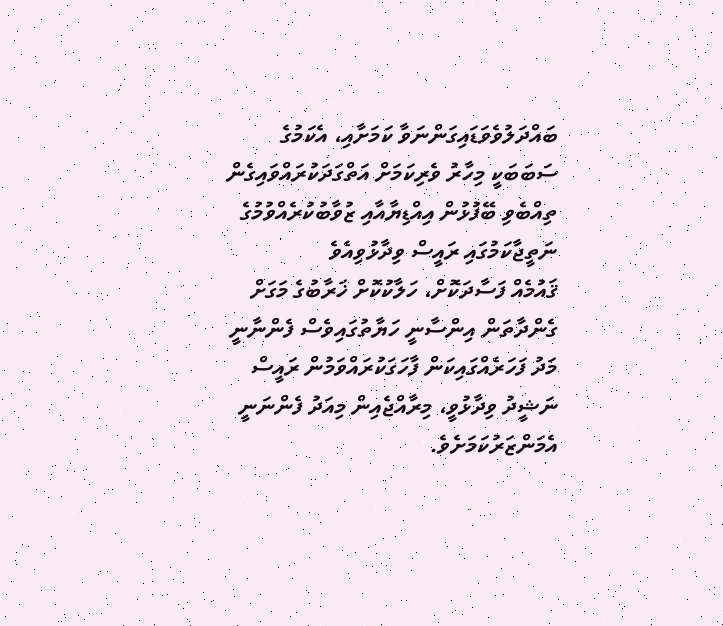ބައްދަލުވެވަޑައިގަންނަވާ ކަމަށާއި، އެކަމުގެ ސަބަބަކީ މިހާރު ވެރިކަމަށް އަތްގަދަކުރައްވައިގެން ތިއްބެވި ބޭފުޅުން އިއްޑިޔާއާއި ޒުވާބުކުރެއްވުމުގެ ނަތީޖާކަމުގައި ރައީސް ވިދާޅުވިއެވެ
ޤައުމެއް ފަސާދަކޮށް، ހަލާކުކޮށް ޚަރާބުގެ މަގަށް ގެންދާތަން އިންސާނީ ހަޔާތުގައިވެސް ފެންނާނީ މަދު ފަހަރެއްގައިކަން ފާހަގަކުރައްވަމުން ރައީސް ނަޝީދު ވިދާޅުވީ، މިރާއްޖެއިން މިއަދު ފެންނަނީ އެމަންޒަރުކަމަށެވެ.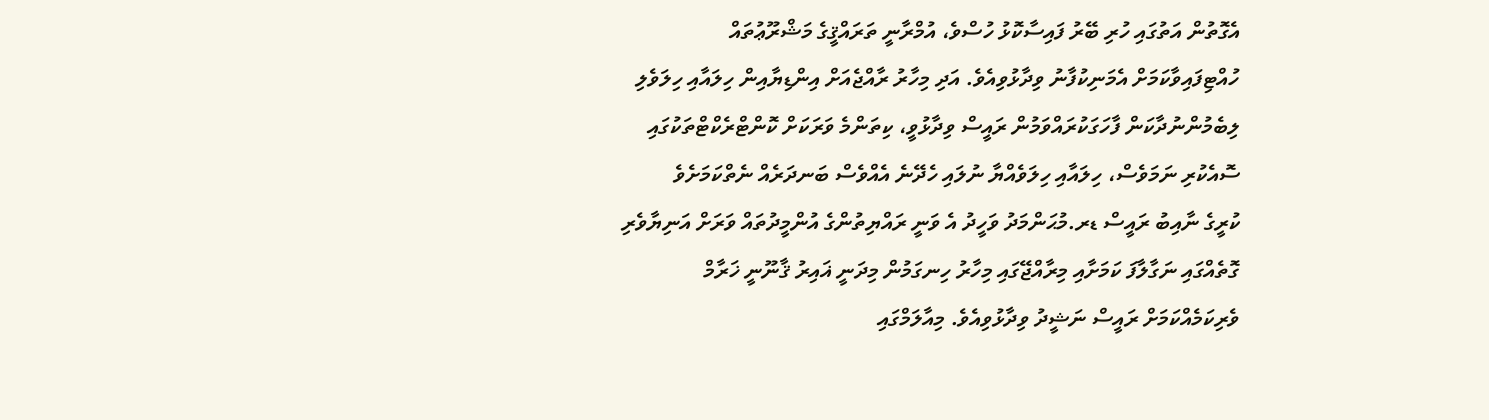އެގޮތުން އަތުގައި ހުރި ބޭރު ފައިސާކޮޅު ހުސްވެ، އުމްރާނީ ތަރައްޤީގެ މަޝްރޫޢުތައް ހުއްޓިފައިވާކަމަށް އެމަނިކުފާނު ވިދާޅުވިއެވެ. އަދި މިހާރު ރާއްޖެއަށް އިންޑިޔާއިން ހިލައާއި ހިލަވެލި ލިބެމުންނުދާކަން ފާހަގަކުރައްވަމުން ރައީސް ވިދާޅުވީ، ކިތަންމެ ވަރަކަށް ކޮންޓްރެކްޓްތަކުގައި ސޮއެކުރި ނަމަވެސް، ހިލައާއި ހިލަވެއްޔާ ނުލައި ހެދޭނެ އެއްވެސް ބަނދަރެއް ނެތްކަމަށެވެ
ކުރީގެ ނާއިބު ރައީސް ޑރ.މުޙަންމަދު ވަހީދު އެ ވަނީ ރައްޔިތުންގެ އުންމީދުތައް ވަރަށް އަނިޔާވެރި ގޮތެއްގައި ނަގާލާފަ ކަމަށާއި މިރާއްޖޭގައި މިހާރު ހިނގަމުން މިދަނީ ޣައިރު ޤާނޫނީ ޚަރާމް ވެރިކަމެއްކަމަށް ރައީސް ނަޝީދު ވިދާޅުވިއެވެ. މިއާލަމްގައި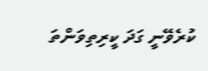ކުރެވޭނީ ގަދަ ކީރިތިވަންތަ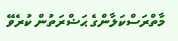މާތްރަސްކަލާންގެ ޙަޟްރަތުން ކުރެވޭ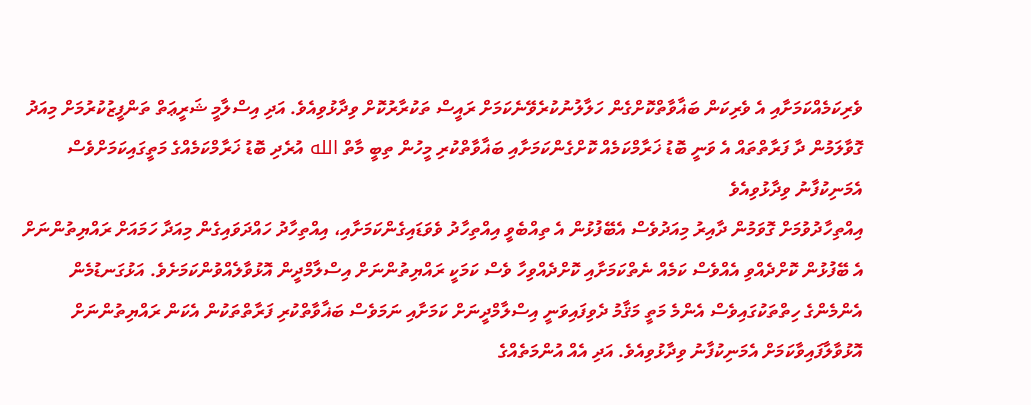ވެރިކަމެއްކަމަށާއި އެ ވެރިކަން ބަޣާވާތްކޮށްގެން ހަލާލުނުކުރެވޭނެކަމަށް ރައީސް ތަކުރާރުކޮށް ވިދާޅުވިއެވެ. އަދި އިސްލާމީ ޝަރީޢަތް ތަންފީޒުކުރުމަށް މިއަދު ގޮވާލަމުން ދާ ފަރާތްތައް އެ ވަނީ ބޮޑު ޚަރާމްކަމެއް ކޮށްގެންކަމަށާއި ބަޣާވާތްކުރި މީހުން ތިބީ މާތް الله އުރެދި ބޮޑު ޚަރާމްކަމެއްގެ މަތީގައިކަމަށްވެސް އެމަނިކުފާނު ވިދާޅުވިއެވެ
އިއްތިހާދުވުމަށް ގޮވަމުން ދާއިރު މިއަދުވެސް އެބޭފުޅުން އެ ތިއްބެވީ އިއްތިހާދު ވެވަޑައިގެންކަމަށާއި، އިއްތިހާދު ހައްދަވައިގެން މިއަދާ ހަމައަށް ރައްޔިތުންނަށް އެ ބޭފުޅުން ކޮށްދެއްވި އެއްވެސް ކަމެއް ނެތްކަމަށާއި ކޮށްދެއްވިހާ ވެސް ކަމަކީ ރައްޔިތުންނަށް އިސްލާމްދީން އޮޅުވާލެއްވުންކަމަށެވެ. އަޅުގަނޑުމެން އެންމެންގެ ހިތްތަކުގައިވެސް އެންމެ މަތީ މަޤާމު ދެވިފައިވަނީ އިސްލާމްދީނަށް ކަމަށާއި ނަމަވެސް ބަޣާވާތްކުރި ފަރާތްތަކުން އެކަން ރައްޔިތުންނަށް އޮޅުވާލާފައިވާކަމަށް އެމަނިކުފާނު ވިދާޅުވިއެވެ. އަދި އެއް އުންމަތެއްގެ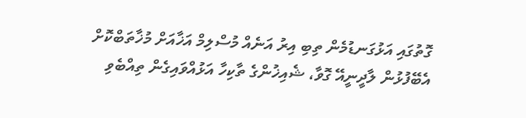ގޮތުގައި އަޅުގަނޑުމެން ތިބި އިރު އަނެއް މުސްލިމް އަޚާއަށް މުޚާތަބްކޮށް އެބޭފުޅުން ލާދީނީއޭ ގޮވާ، ޝެއިޚުންގެ ތާކިހާ އަޅުއްވައިގެން ތިއްބެވި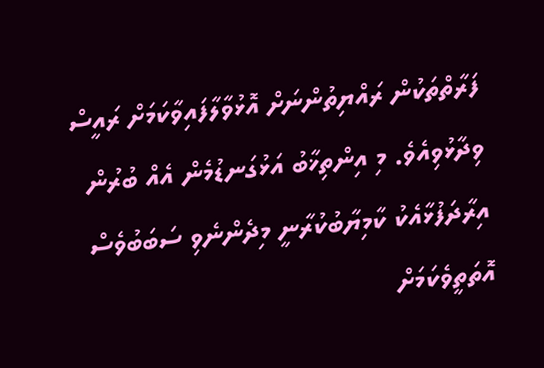ފަރާތްތަކުން ރައްޔިތުންނަށް އޮޅުވާލާފައިވާކަމަށް ރައީސް ވިދާޅުވިއެވެ. މި އިންތިޚާބު އަޅުގަނޑުމެން އެއް ބުރުން އިރާދަފުޅާއެކު ކާމިޔާބުކުރާނީ މިދެންނެވި ސަބަބުވެސް އޮތަތީވެކަމަށް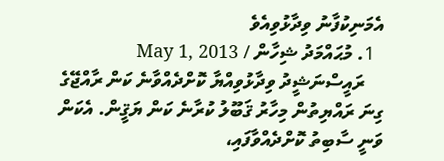އެމަނިކުފާނު ވިދާޅުވިއެވެ
  1. މުޙައްމަދު ޝިހާން / May 1, 2013
    ރައީސްނަޝީދު ވިދާޅުވިއްޔާ ކޮށްދެއްވާނެ ކަން ރާއްޖޭގެ ގިނަ ރައްޔިތުން މިހާރު ޤަބޫލު ކުރާނެ ކަން ޔަޤީން. އެކަން ވަނީ ސާބިތު ކޮށްދެއްވާފައި،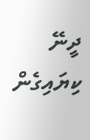ދީނޭ ކިޔައިގެން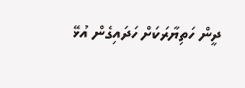ދީން ހަތިޔާރަކަށް ހަދައިގެން އުޅޭ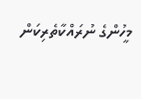މީހުންގެ ނުރައްކާތެރިކަން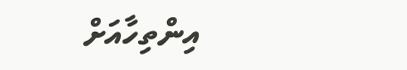އިންތިހާއަށް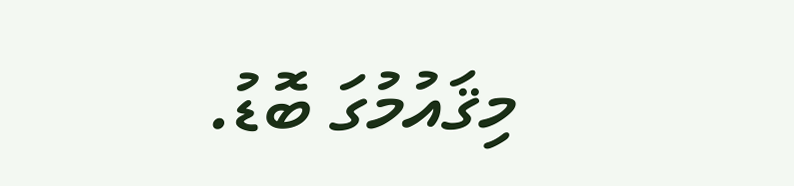މިޤައުމުގަ ބޮޑު.